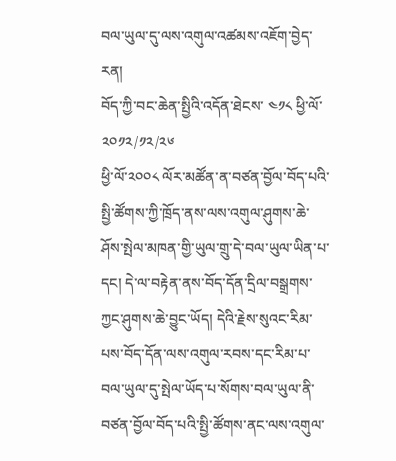བལ་ཡུལ་དུ་ལས་འགུལ་འཚམས་འཇོག་བྱེད་རན།
བོད་ཀྱི་བང་ཆེན་སྤྱིའི་འདོན་ཐེངས་ ༤༡༨ ཕྱི་ལོ་ ༢༠༡༢/༡༢/༢༦
ཕྱི་ལོ་༢༠༠༨ ལོར་མཚོན་ན་བཙན་བྱོལ་བོད་པའི་སྤྱི་ཚོགས་ཀྱི་ཁྲོད་ནས་ལས་འགུལ་ཤུགས་ཆེ་ཤོས་སྤེལ་མཁན་གྱི་ཡུལ་གྲུ་དེ་བལ་ཡུལ་ཡིན་པ་དང། དེ་ལ་བརྟེན་ནས་བོད་དོན་དྲིལ་བསྒྲགས་ཀྱང་ཤུགས་ཆེ་བྱུང་ཡོད། དེའི་རྗེས་སུའང་རིམ་པས་བོད་དོན་ལས་འགུལ་རབས་དང་རིམ་པ་བལ་ཡུལ་དུ་སྤེལ་ཡོད་པ་སོགས་བལ་ཡུལ་ནི་བཙན་བྱོལ་བོད་པའི་སྤྱི་ཚོགས་ནང་ལས་འགུལ་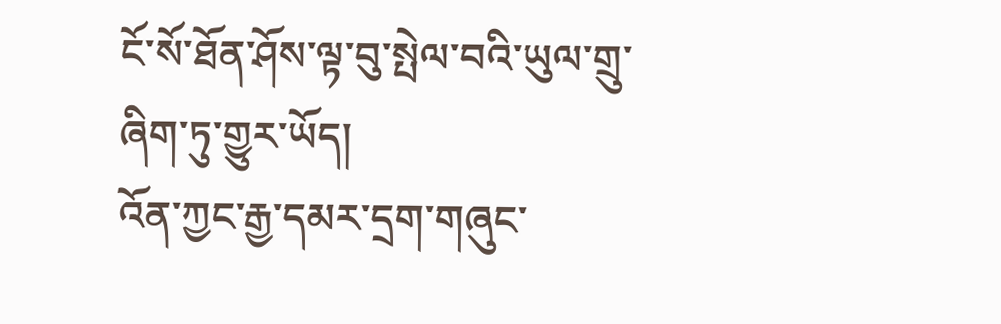ངོ་སོ་ཐོན་ཤོས་ལྟ་བུ་སྤེལ་བའི་ཡུལ་གྲུ་ཞིག་ཏུ་གྱུར་ཡོད།
འོན་ཀྱང་རྒྱ་དམར་དྲག་གཞུང་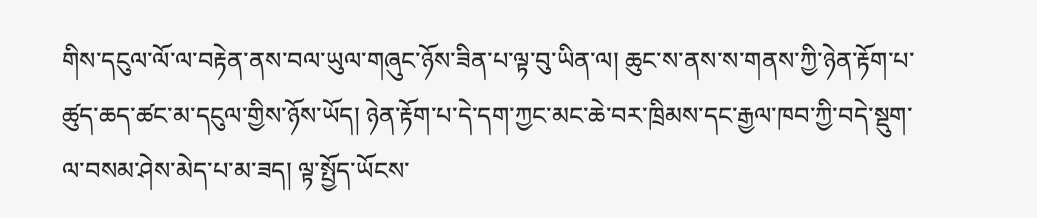གིས་དངུལ་ལོ་ལ་བརྟེན་ནས་བལ་ཡུལ་གཞུང་ཉོས་ཟིན་པ་ལྟ་བུ་ཡིན་ལ། ཆུང་ས་ནས་ས་གནས་ཀྱི་ཉེན་རྟོག་པ་ཚུད་ཆད་ཚང་མ་དངུལ་གྱིས་ཉོས་ཡོད། ཉེན་རྟོག་པ་དེ་དག་ཀྱང་མང་ཆེ་བར་ཁྲིམས་དང་རྒྱལ་ཁབ་ཀྱི་བདེ་སྡུག་ལ་བསམ་ཤེས་མེད་པ་མ་ཟད། ལྟ་སྤྱོད་ཡོངས་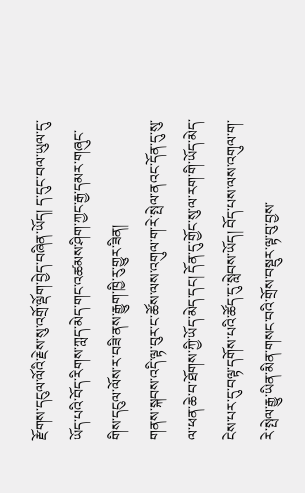རྫོགས་དངུལ་ལོའི་རྗེས་སུ་འགྲོ་ལྡོག་བྱེད་བཞིན་ཡོད། ད་དུང་བལ་ཡུལ་དུ་ཡོད་པའི་བོད་རིགས་ཀླད་མེད་གང་འཚམས་ཤིག་ཀྱང་རྒྱ་དམར་གཞུང་གིས་དངུལ་ལོས་ར་བཟི་ནས་རྒྱུག་ཁྱི་རུ་གྱུར་ཟིན།
གནས་སྐབས་འདི་ལྟ་བུར་ང་ཚོས་ལས་འགུལ་ག་རེ་སྤེལ་ནའང་དོན་དུ་སུ་ལ་ཕན་ཆེ་བ་ཐོགས་ཀྱི་ཡོད་མེད་དང། དོན་དུ་གྱོང་སུ་ལ་རག་གི་ཡོད་མེད་ངེས་པར་དུ་བལྟ་དགོས་པའི་ཚོད་དུ་སླེབས་ཡོད། བོད་པས་ལས་འགུལ་ག་རེ་སྤེལ་རྒྱུ་ཡིན་མིན་གསང་བའི་གྲོས་བསྡུར་ལྟ་བུ་བྱས་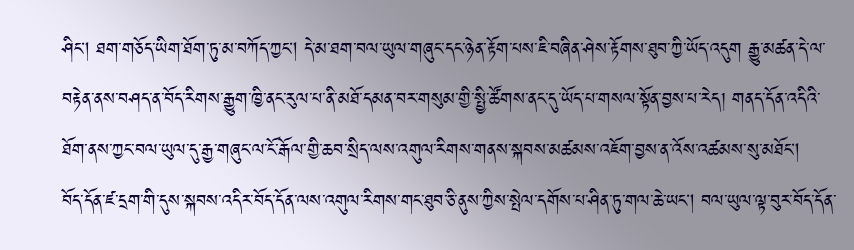ཤིང། ཐག་གཅོད་ཡིག་ཐོག་ཏུ་མ་བཀོད་ཀྱང། དེ་མ་ཐག་བལ་ཡུལ་གཞུང་དང་ཉེན་རྟོག་པས་ཇི་བཞིན་ཤེས་རྟོགས་ཐུབ་ཀྱི་ཡོད་འདུག རྒྱུ་མཚན་དེ་ལ་བརྟེན་ནས་བཤད་ན་བོད་རིགས་རྒྱུག་ཁྱི་ནང་རུལ་པ་ནི་མཐོ་དམན་བར་གསུམ་གྱི་སྤྱི་ཚོགས་ནང་དུ་ཡོད་པ་གསལ་སྟོན་བྱས་པ་རེད། གནད་དོན་འདིའི་ཐོག་ནས་ཀྱང་བལ་ཡུལ་དུ་རྒྱ་གཞུང་ལ་ངོ་རྒོལ་གྱི་ཆབ་སྲིད་ལས་འགུལ་རིགས་གནས་སྐབས་མཚམས་འཇོག་བྱས་ན་འོས་འཚམས་སུ་མཐོང།
བོད་དོན་ཛ་དྲག་གི་དུས་སྐབས་འདིར་བོད་དོན་ལས་འགུལ་རིགས་གང་ཐུབ་ཅི་ནུས་ཀྱིས་སྤེལ་དགོས་པ་ཤིན་ཏུ་གལ་ཆེ་ཡང། བལ་ཡུལ་ལྟ་བུར་བོད་དོན་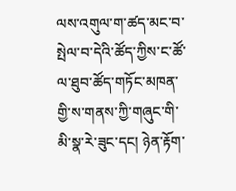ལས་འགུལ་ག་ཚད་མང་བ་སྤེལ་བ་དེའི་ཚོད་ཀྱིས་ང་ཚོ་ལ་ཐུབ་ཚོད་གཏོང་མཁན་གྱི་ས་གནས་ཀྱི་གཞུང་གི་མི་སྣ་རེ་ཟུང་དང། ཉེན་རྟོག་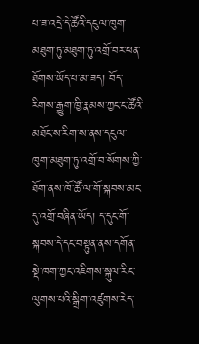པ་ཟ་འདྲེ་དེ་ཚོའི་དངུལ་ཁུག་མཐུག་ཏུ་མཐུག་ཏུ་འགྲོ་བར་ཕན་ཐོགས་ཡོད་པ་མ་ཟད། བོད་རིགས་རྒྱུག་ཁྱི་རྣམས་ཀྱང་ང་ཚོའི་མཐོང་ས་རིག་ས་ནས་དངུལ་ཁུག་མཐུག་ཏུ་འགྲོ་བ་སོགས་ཀྱི་ཐོག་ནས་ཁོ་ཚོ་ལ་གོ་སྐབས་མང་དུ་འགྲོ་བཞིན་ཡོད། ད་དུང་གོ་སྐབས་དེ་དང་བསྟུན་ནས་དགོན་སྡེ་ཁག་ཀྱང་འཇིགས་སྐུལ་རིང་ལུགས་པའི་སྒྲིག་འཛུགས་རེད་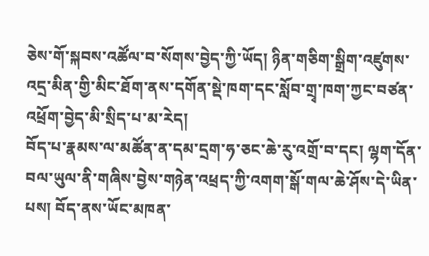ཅེས་གོ་སྐབས་འཚོལ་བ་སོགས་བྱེད་ཀྱི་ཡོད། ཉིན་གཅིག་སྒྲིག་འཛུགས་འདྲ་མིན་གྱི་མིང་ཐོག་ནས་དགོན་སྡེ་ཁག་དང་སློབ་གྲྭ་ཁག་ཀྱང་བཙན་འཕྲོག་བྱེད་མི་སྲིད་པ་མ་རེད།
བོད་པ་རྣམས་ལ་མཚོན་ན་དམ་དྲག་ཧ་ཅང་ཆེ་རུ་འགྲོ་བ་དང། ལྷག་དོན་བལ་ཡུལ་ནི་གཞིས་བྱེས་གཉེན་འཕྲད་ཀྱི་འགག་སྒོ་གལ་ཆེ་ཤོས་དེ་ཡིན་པས། བོད་ནས་ཡོང་མཁན་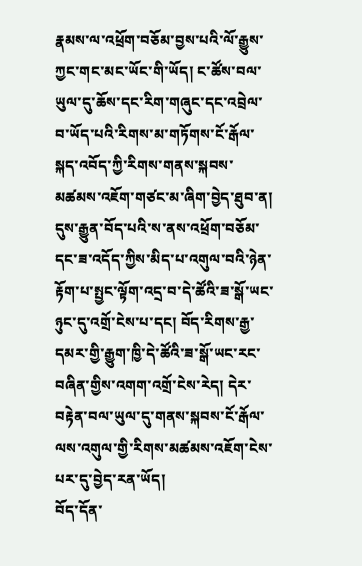རྣམས་ལ་འཕྲོག་བཅོམ་བྱས་པའི་ལོ་རྒྱུས་ཀྱང་གང་མང་ཡོང་གི་ཡོད། ང་ཚོས་བལ་ཡུལ་དུ་ཆོས་དང་རིག་གཞུང་དང་འབྲེལ་བ་ཡོད་པའི་རིགས་མ་གཏོགས་ངོ་རྒོལ་སྐད་འབོད་ཀྱི་རིགས་གནས་སྐབས་མཚམས་འཇོག་གཙང་མ་ཞིག་བྱེད་ཐུབ་ན། དུས་རྒྱུན་བོད་པའི་ས་ནས་འཕྲོག་བཅོམ་དང་ཟ་འདོད་ཀྱིས་མིད་པ་འགུལ་བའི་ཉེན་རྟོག་པ་སྤྱང་ལྟོག་འདྲ་བ་དེ་ཚོའི་ཟ་སྒོ་ཡང་ཉུང་དུ་འགྲོ་ངེས་པ་དང། བོད་རིགས་རྒྱ་དམར་གྱི་རྒྱུག་ཁྱི་དེ་ཚོའི་ཟ་སྒོ་ཡང་རང་བཞིན་གྱིས་འགག་འགྲོ་ངེས་རེད། དེར་བརྟེན་བལ་ཡུལ་དུ་གནས་སྐབས་ངོ་རྒོལ་ལས་འགུལ་གྱི་རིགས་མཚམས་འཇོག་ངེས་པར་དུ་བྱེད་རན་ཡོད།
བོད་དོན་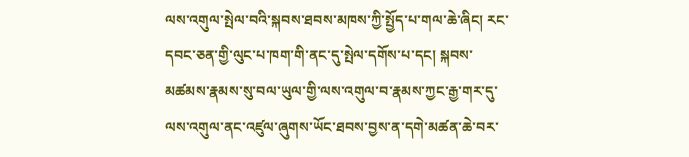ལས་འགུལ་སྤེལ་བའི་སྐབས་ཐབས་མཁས་ཀྱི་སྤྱོད་པ་གལ་ཆེ་ཞིང། རང་དབང་ཅན་གྱི་ལུང་པ་ཁག་གི་ནང་དུ་སྤེལ་དགོས་པ་དང། སྐབས་མཚམས་རྣམས་སུ་བལ་ཡུལ་གྱི་ལས་འགུལ་བ་རྣམས་ཀྱང་རྒྱ་གར་དུ་ལས་འགུལ་ནང་འཛུལ་ཞུགས་ཡོང་ཐབས་བྱས་ན་དགེ་མཚན་ཆེ་བར་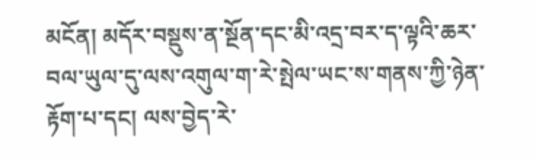མངོན། མདོར་བསྡུས་ན་སྔོན་དང་མི་འདྲ་བར་ད་ལྟའི་ཆར་བལ་ཡུལ་དུ་ལས་འགུལ་ག་རེ་སྤེལ་ཡང་ས་གནས་ཀྱི་ཉེན་རྟོག་པ་དང། ལས་བྱེད་རེ་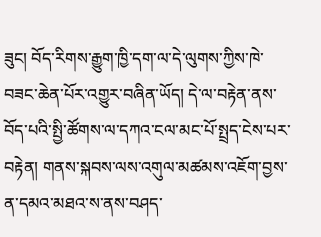ཟུང། བོད་རིགས་རྒྱུག་ཁྱི་དག་ལ་དེ་ལུགས་ཀྱིས་ཁེ་བཟང་ཆེན་པོར་འགྱུར་བཞིན་ཡོད། དེ་ལ་བརྟེན་ནས་བོད་པའི་སྤྱི་ཚོགས་ལ་དཀའ་ངལ་མང་པོ་སྤྲད་ངེས་པར་བརྟེན། གནས་སྐབས་ལས་འགུལ་མཚམས་འཇོག་བྱས་ན་དམའ་མཐའ་ས་ནས་བཤད་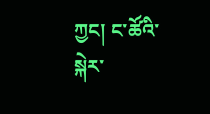ཀྱང། ང་ཚོའི་སྐེར་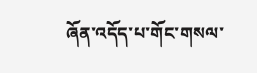ཞོན་འདོད་པ་གོང་གསལ་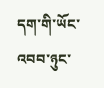དག་གི་ཡོང་འབབ་ཉུང་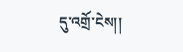དུ་འགྲོ་ངེས།།